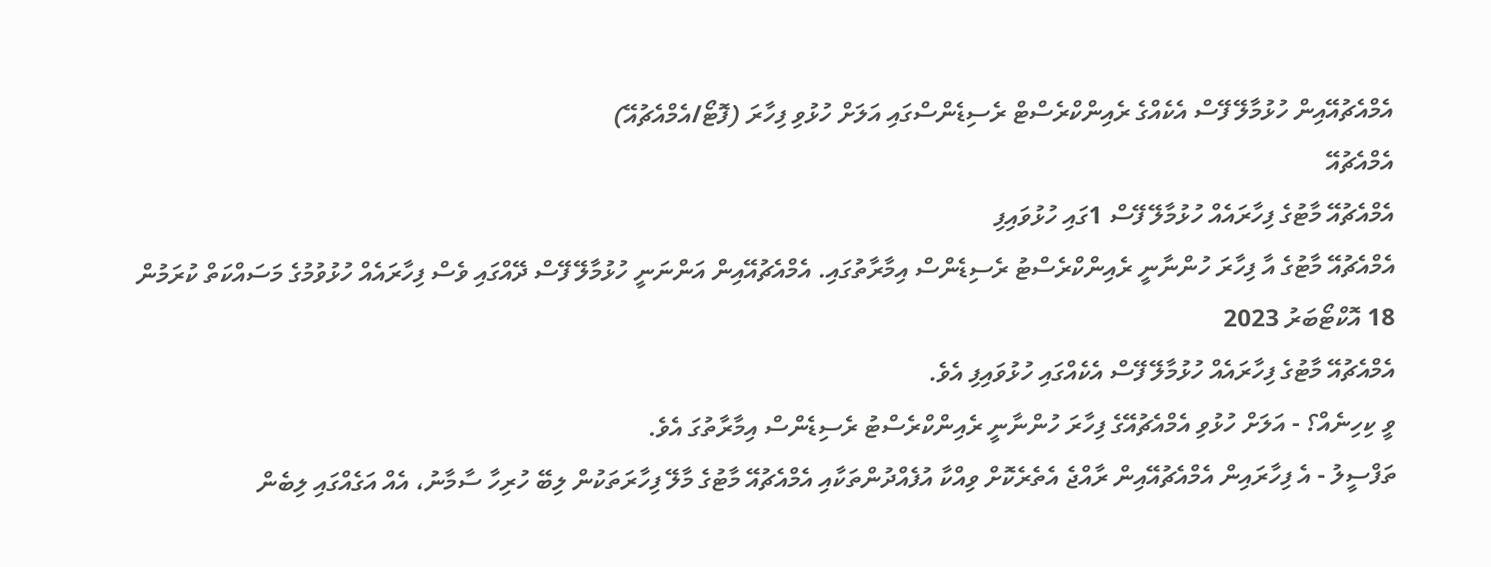އެމްއެޗުއޭއިން ހުޅުމާލޭ ފޭސް އެކެއްގެ ރެއިންކްރެސްޓް ރެސިޑެންސްގައި އަލަށް ހުޅުވި ފިހާރަ (ފޮޓޯ/އެމްއެޗުއޭ)
އެމްއެޗުއޭ
އެމްއެޗުއޭ މާޓުގެ ފިހާރައެއް ހުޅުމާލޭ ފޭސް 1ގައި ހުޅުވައިފި
އެމްއެޗުއޭ މާޓުގެ އާ ފިހާރަ ހުންނާނީ ރެއިންކްރެސްޓު ރެސިޑެންސް އިމާރާތުގައި. އެމްއެޗުއޭއިން އަންނަނީ ހުޅުމާލޭ ފޭސް ދޭއްގައި ވެސް ފިހާރައެއް ހުޅުވުމުގެ މަސައްކަތް ކުރަމުން
18 އޮކްޓޯބަރު 2023
އެމްއެޗުއޭ މާޓުގެ ފިހާރައެއް ހުޅުމާލޭ ފޭސް އެކެއްގައި ހުޅުވައިފި އެވެ.
ވީ ކިހިނެއް؟ - އަލަށް ހުޅުވި އެމްއެޗުއޭގެ ފިހާރަ ހުންނާނީ ރެއިންކްރެސްޓު ރެސިޑެންސް އިމާރާތުގަ އެވެ.
ތަފްސީލު - އެ ފިހާރައިން އެމްއެޗުއޭއިން ރާއްޖެ އެތެރެކޮށް ވިއްކާ އުފެއްދުންތަކާއި އެމްއެޗުއޭ މާޓުގެ މާލޭ ފިހާރަތަކުން ލިބޭ ހުރިހާ ސާމާނު، އެއް އަގެއްގައި ލިބެން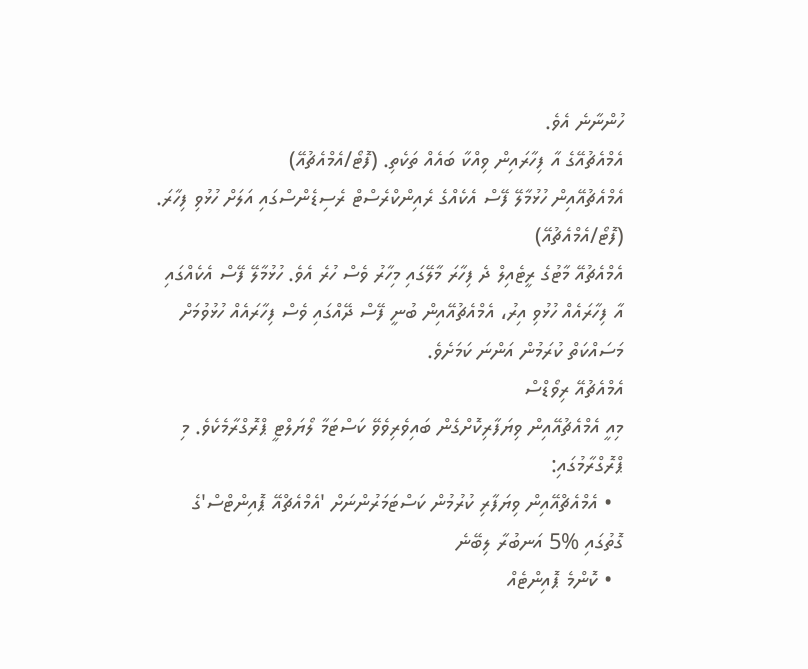ހުންނާނެ އެވެ.
އެމްއެޗުއޭގެ އާ ފިހާރައިން ވިއްކާ ބައެއް ތަކެތި. (ފޮޓޯ/އެމްއެޗުއޭ)
އެމްއެޗުއޭއިން ހުޅުމާލޭ ފޭސް އެކެއްގެ ރެއިންކްރެސްޓް ރެސިޑެންސްގައި އަލަށް ހުޅުވި ފިހާރަ. (ފޮޓޯ/އެމްއެޗުއޭ)
އެމްއެޗުއޭ މާޓުގެ ރީޓެއިލް ދެ ފިހާރަ މާލޭގައި މިހާރު ވެސް ހުރެ އެވެ. ހުޅުމާލޭ ފޭސް އެކެއްގައި އާ ފިހާރައެއް ހުޅުވި އިރު، އެމްއެޗުއޭއިން ބުނީ ފޭސް ދޭއްގައި ވެސް ފިހާރައެއް ހުޅުވުމަށް މަސައްކަތް ކުރަމުން އަންނަ ކަމަށެވެ.
އެމްއެޗުއޭ ރިވޯޑްސް
މިއީ އެމްއެޗުއޭއިން ވިޔަފާރިކޮށްގެން ބައިވެރިވެވޭ ކަސްޓަމާ ލޯޔަލްޓީ ޕްރޮގްރާމެކެވެ. މި ޕްރޮގްރާމުގައި:
  • އެމްއެޗްއޭއިން ވިޔަފާރި ކުރުމުން ކަސްޓަމަރުންނަށް 'އެމްއެޗްއޭ ޕޮއިންޓްސް'ގެ ގޮތުގައި %5 އަނބުރާ ލިބޭނެ
  • ކޮންމެ ޕޮއިންޓެއް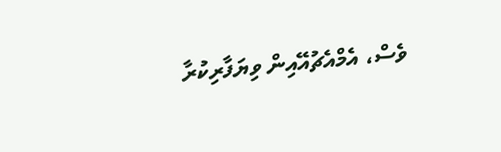ވެސް، އެމްއެޗުއޭއިން ވިޔަފާރިކުރާ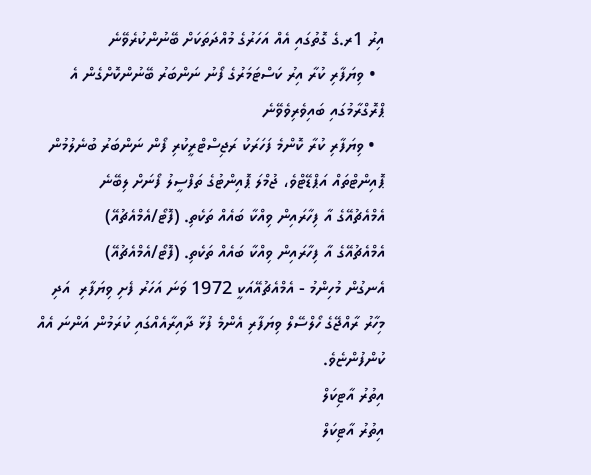އިރު 1ރ.ގެ ގޮތުގައި އެއް އަހަރުގެ މުއްދަތަކަށް ބޭނުންކުރެވޭނެ
  • ވިޔަފާރި ކުރާ އިރު ކަސްޓަމަރުގެ ފޯނު ނަންބަރު ބޭނުންކޮށްގެން އެ ޕްރޮގްރާމުގައި ބައިވެރިވެވޭނެ
  • ވިޔަފާރި ކުރާ ކޮންމެ ފަހަރަކު ރަޖިސްޓްރީކުރި ފޯން ނަންބަރު ބުނެލުމުން ޕޮއިންޓްތައް އަޕްޑޭޓްވެ، ޖުމްލަ ޕޮއިންޓުގެ ތަފްސީލު ފޯނަށް ލިބޭނެ
އެމްއެޗުއޭގެ އާ ފިހާރައިން ވިއްކާ ބައެއް ތަކެތި. (ފޮޓޯ/އެމްއެޗުއޭ)
އެމްއެޗުއޭގެ އާ ފިހާރައިން ވިއްކާ ބައެއް ތަކެތި. (ފޮޓޯ/އެމްއެޗުއޭ)
އެނގުން މުހިންމު - އެމްއެޗުއޭއަކީ 1972 ވަނަ އަހަރު ފެށި ވިޔަފާރި  އަދި މިހާރު ރާއްޖޭގެ ހޯލްސޭލް ވިޔަފާރި އެންމެ ފުޅާ ދާއިރާއެއްގައި ކުރަމުން އަންނަ އެއް ކުންފުންޏެވެ.
އިތުރު އާޓިކަލް
އިތުރު އާޓިކަލް